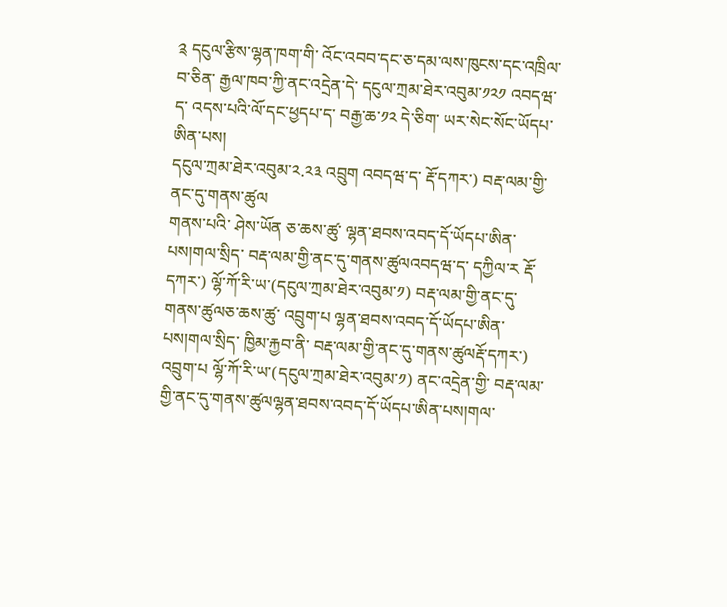༉ དངུལ་རྩིས་ལྷན་ཁག་གི་ འོང་འབབ་དང་ཅ་དམ་ལས་ཁུངས་དང་འཁྲིལ་བ་ཅིན་ རྒྱལ་ཁབ་ཀྱི་ནང་འདྲེན་དེ་ དངུལ་ཀྲམ་ཐེར་འབུམ་༡༢༡ འབདཝ་ད་ འདས་པའི་ལོ་དང་ཕྱདཔ་ད་ བརྒྱ་ཆ་༡༢ དེ་ཅིག་ ཡར་སེང་སོང་ཡོདཔ་ཨིན་པས།
དངུལ་ཀྲམ་ཐེར་འབུམ་༢.༢༣ འབྲུག འབདཝ་ད་ རྡོ་དཀར་) བརྡ་ལམ་གྱི་ནང་དུ་གནས་ཚུལ
གནས་པའི་ ཤེས་ཡོན ཅ་ཆས་ཚུ་ ལྷན་ཐབས་འབད་དོ་ཡོདཔ་ཨིན་པས།གལ་སྲིད་ བརྡ་ལམ་གྱི་ནང་དུ་གནས་ཚུལའབདཝ་ད་ དཀྱིལ་ར རྡོ་དཀར་) ལྷོ་ཀོ་རི་ཡ་(དངུལ་ཀྲམ་ཐེར་འབུམ་༡) བརྡ་ལམ་གྱི་ནང་དུ་གནས་ཚུལཅ་ཆས་ཚུ་ འབྲུག་པ ལྷན་ཐབས་འབད་དོ་ཡོདཔ་ཨིན་པས།གལ་སྲིད་ ཁྱིམ་རྐྱབ་ནི་ བརྡ་ལམ་གྱི་ནང་དུ་གནས་ཚུལརྡོ་དཀར་) འབྲུག་པ ལྷོ་ཀོ་རི་ཡ་(དངུལ་ཀྲམ་ཐེར་འབུམ་༡) ནང་འདྲེན་གྱི་ བརྡ་ལམ་གྱི་ནང་དུ་གནས་ཚུལལྷན་ཐབས་འབད་དོ་ཡོདཔ་ཨིན་པས།གལ་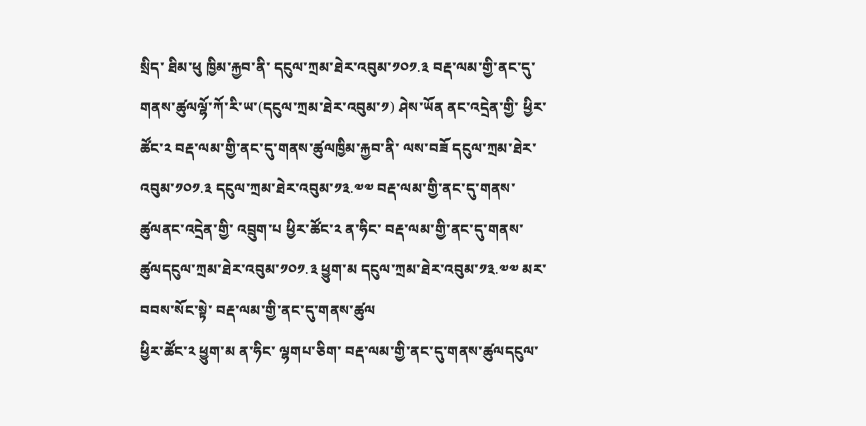སྲིད་ ཐིམ་ཕུ ཁྱིམ་རྐྱབ་ནི་ དངུལ་ཀྲམ་ཐེར་འབུམ་༡༠༡.༣ བརྡ་ལམ་གྱི་ནང་དུ་གནས་ཚུལལྷོ་ཀོ་རི་ཡ་(དངུལ་ཀྲམ་ཐེར་འབུམ་༡) ཤེས་ཡོན ནང་འདྲེན་གྱི་ ཕྱིར་ཚོང་༢ བརྡ་ལམ་གྱི་ནང་དུ་གནས་ཚུལཁྱིམ་རྐྱབ་ནི་ ལས་བཟོ དངུལ་ཀྲམ་ཐེར་འབུམ་༡༠༡.༣ དངུལ་ཀྲམ་ཐེར་འབུམ་༡༣.༧༧ བརྡ་ལམ་གྱི་ནང་དུ་གནས་ཚུལནང་འདྲེན་གྱི་ འབྲུག་པ ཕྱིར་ཚོང་༢ ན་ཧིང་ བརྡ་ལམ་གྱི་ནང་དུ་གནས་ཚུལདངུལ་ཀྲམ་ཐེར་འབུམ་༡༠༡.༣ ཕྱུག་མ དངུལ་ཀྲམ་ཐེར་འབུམ་༡༣.༧༧ མར་བབས་སོང་སྟེ་ བརྡ་ལམ་གྱི་ནང་དུ་གནས་ཚུལ
ཕྱིར་ཚོང་༢ ཕྱུག་མ ན་ཧིང་ ལྷགཔ་ཅིག་ བརྡ་ལམ་གྱི་ནང་དུ་གནས་ཚུལདངུལ་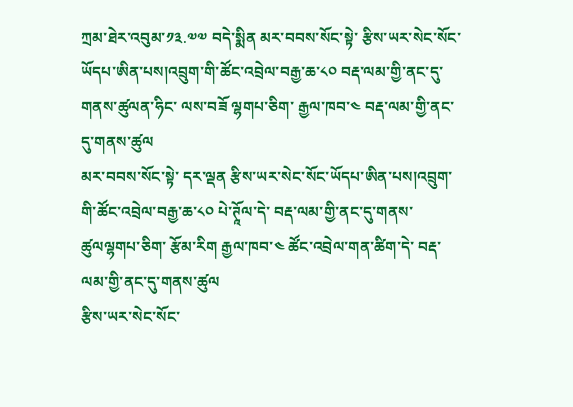ཀྲམ་ཐེར་འབུམ་༡༣.༧༧ བདེ་སྨིན མར་བབས་སོང་སྟེ་ རྩིས་ཡར་སེང་སོང་ཡོདཔ་ཨིན་པས།འབྲུག་གི་ཚོང་འབྲེལ་བརྒྱ་ཆ་༨༠ བརྡ་ལམ་གྱི་ནང་དུ་གནས་ཚུལན་ཧིང་ ལས་བཟོ ལྷགཔ་ཅིག་ རྒྱལ་ཁབ་༤ བརྡ་ལམ་གྱི་ནང་དུ་གནས་ཚུལ
མར་བབས་སོང་སྟེ་ དར་ལྡན རྩིས་ཡར་སེང་སོང་ཡོདཔ་ཨིན་པས།འབྲུག་གི་ཚོང་འབྲེལ་བརྒྱ་ཆ་༨༠ པེ་ཊཱོལ་དེ་ བརྡ་ལམ་གྱི་ནང་དུ་གནས་ཚུལལྷགཔ་ཅིག་ རྩོམ་རིག རྒྱལ་ཁབ་༤ ཚོང་འབྲེལ་གན་ཚིག་དེ་ བརྡ་ལམ་གྱི་ནང་དུ་གནས་ཚུལ
རྩིས་ཡར་སེང་སོང་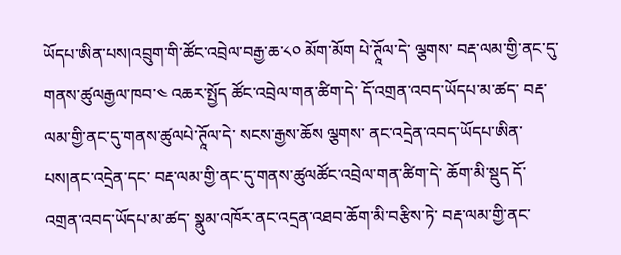ཡོདཔ་ཨིན་པས།འབྲུག་གི་ཚོང་འབྲེལ་བརྒྱ་ཆ་༨༠ མོག་མོག པེ་ཊཱོལ་དེ་ ལྕགས་ བརྡ་ལམ་གྱི་ནང་དུ་གནས་ཚུལརྒྱལ་ཁབ་༤ འཆར་སྤྱོད ཚོང་འབྲེལ་གན་ཚིག་དེ་ དོ་འགྲན་འབད་ཡོདཔ་མ་ཚད་ བརྡ་ལམ་གྱི་ནང་དུ་གནས་ཚུལཔེ་ཊཱོལ་དེ་ སངས་རྒྱས་ཆོས ལྕགས་ ནང་འདྲེན་འབད་ཡོདཔ་ཨིན་པས།ནང་འདྲེན་དང་ བརྡ་ལམ་གྱི་ནང་དུ་གནས་ཚུལཚོང་འབྲེལ་གན་ཚིག་དེ་ ཆོག་མི་སྡུད དོ་འགྲན་འབད་ཡོདཔ་མ་ཚད་ སྣུམ་འཁོར་ནང་འདྲན་འཐབ་ཆོག་མི་བརྩིས་ཏེ་ བརྡ་ལམ་གྱི་ནང་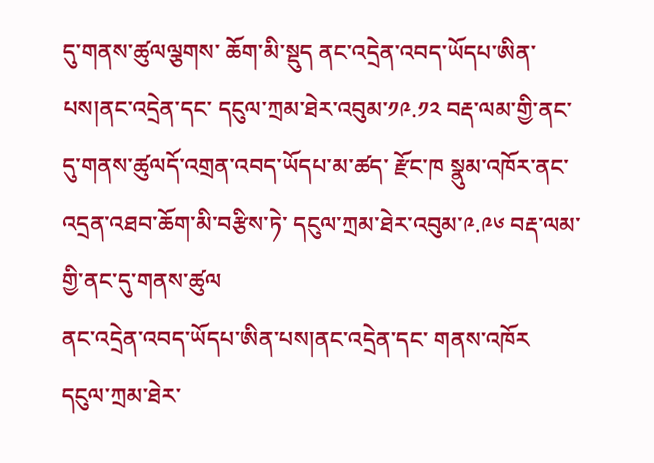དུ་གནས་ཚུལལྕགས་ ཆོག་མི་སྡུད ནང་འདྲེན་འབད་ཡོདཔ་ཨིན་པས།ནང་འདྲེན་དང་ དངུལ་ཀྲམ་ཐེར་འབུམ་༡༩.༡༢ བརྡ་ལམ་གྱི་ནང་དུ་གནས་ཚུལདོ་འགྲན་འབད་ཡོདཔ་མ་ཚད་ རྫོང་ཁ སྣུམ་འཁོར་ནང་འདྲན་འཐབ་ཆོག་མི་བརྩིས་ཏེ་ དངུལ་ཀྲམ་ཐེར་འབུམ་༩.༩༦ བརྡ་ལམ་གྱི་ནང་དུ་གནས་ཚུལ
ནང་འདྲེན་འབད་ཡོདཔ་ཨིན་པས།ནང་འདྲེན་དང་ གནས་འཁོར དངུལ་ཀྲམ་ཐེར་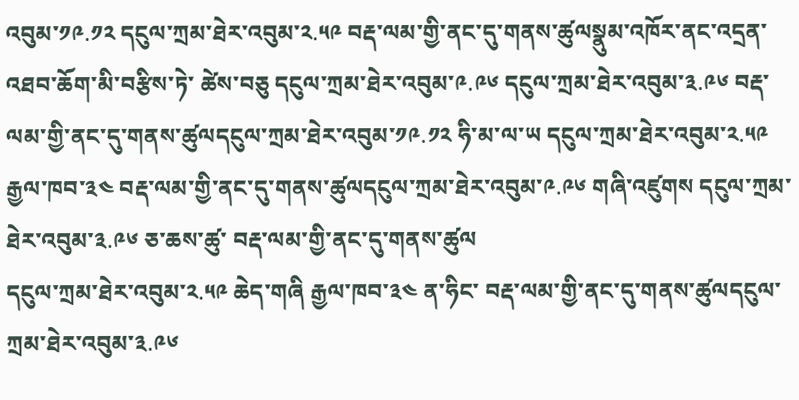འབུམ་༡༩.༡༢ དངུལ་ཀྲམ་ཐེར་འབུམ་༢.༥༩ བརྡ་ལམ་གྱི་ནང་དུ་གནས་ཚུལསྣུམ་འཁོར་ནང་འདྲན་འཐབ་ཆོག་མི་བརྩིས་ཏེ་ ཚེས་བཅུ དངུལ་ཀྲམ་ཐེར་འབུམ་༩.༩༦ དངུལ་ཀྲམ་ཐེར་འབུམ་༣.༩༦ བརྡ་ལམ་གྱི་ནང་དུ་གནས་ཚུལདངུལ་ཀྲམ་ཐེར་འབུམ་༡༩.༡༢ ཧི་མ་ལ་ཡ དངུལ་ཀྲམ་ཐེར་འབུམ་༢.༥༩ རྒྱལ་ཁབ་༣༤ བརྡ་ལམ་གྱི་ནང་དུ་གནས་ཚུལདངུལ་ཀྲམ་ཐེར་འབུམ་༩.༩༦ གཞི་འཛུགས དངུལ་ཀྲམ་ཐེར་འབུམ་༣.༩༦ ཅ་ཆས་ཚུ་ བརྡ་ལམ་གྱི་ནང་དུ་གནས་ཚུལ
དངུལ་ཀྲམ་ཐེར་འབུམ་༢.༥༩ ཆེད་གཞི རྒྱལ་ཁབ་༣༤ ན་ཧིང་ བརྡ་ལམ་གྱི་ནང་དུ་གནས་ཚུལདངུལ་ཀྲམ་ཐེར་འབུམ་༣.༩༦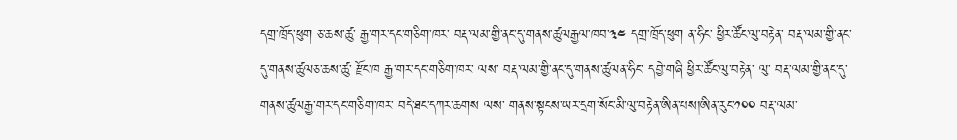དགྲ་ཁྲོད་ཕུག ཅ་ཆས་ཚུ་ རྒྱ་གར་དང་གཅིག་ཁར་ བརྡ་ལམ་གྱི་ནང་དུ་གནས་ཚུལརྒྱལ་ཁབ་༣༤ དགྲ་ཁྲོད་ཕུག ན་ཧིང་ ཕྱིར་ཚོང་ལུ་བརྟེན་ བརྡ་ལམ་གྱི་ནང་དུ་གནས་ཚུལཅ་ཆས་ཚུ་ རྫོང་ཁ རྒྱ་གར་དང་གཅིག་ཁར་ ལས་ བརྡ་ལམ་གྱི་ནང་དུ་གནས་ཚུལན་ཧིང་ དབྱེ་གཞི ཕྱིར་ཚོང་ལུ་བརྟེན་ ལུ་ བརྡ་ལམ་གྱི་ནང་དུ་གནས་ཚུལརྒྱ་གར་དང་གཅིག་ཁར་ བདེ་ཐང་དཀར་ཆགས ལས་ གནས་སྟངས་ཡར་དྲག་སོང་མི་ལུ་བརྟེན་ཨིན་པས།ཨིན་རུང་༡༠༠ བརྡ་ལམ་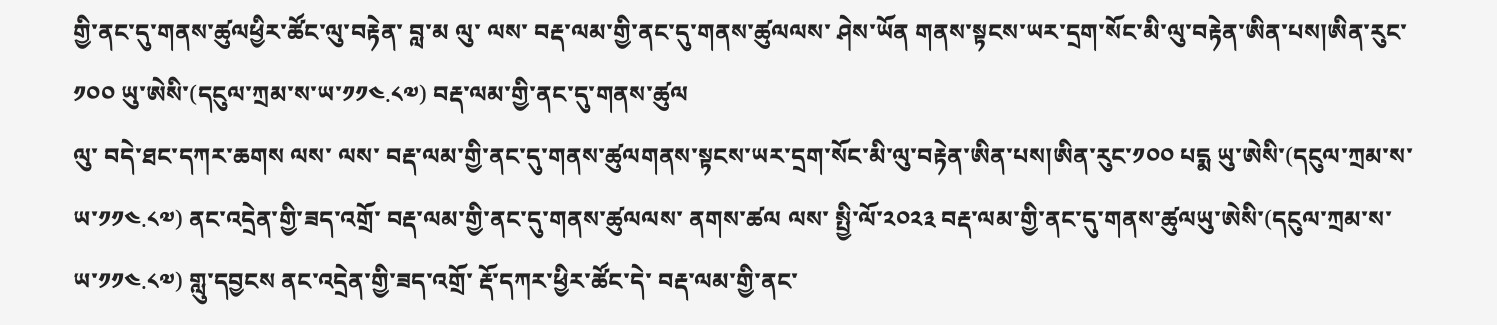གྱི་ནང་དུ་གནས་ཚུལཕྱིར་ཚོང་ལུ་བརྟེན་ བླ་མ ལུ་ ལས་ བརྡ་ལམ་གྱི་ནང་དུ་གནས་ཚུལལས་ ཤེས་ཡོན གནས་སྟངས་ཡར་དྲག་སོང་མི་ལུ་བརྟེན་ཨིན་པས།ཨིན་རུང་༡༠༠ ཡུ་ཨེསི་(དངུལ་ཀྲམ་ས་ཡ་༡༡༤.༨༧) བརྡ་ལམ་གྱི་ནང་དུ་གནས་ཚུལ
ལུ་ བདེ་ཐང་དཀར་ཆགས ལས་ ལས་ བརྡ་ལམ་གྱི་ནང་དུ་གནས་ཚུལགནས་སྟངས་ཡར་དྲག་སོང་མི་ལུ་བརྟེན་ཨིན་པས།ཨིན་རུང་༡༠༠ པདྨ ཡུ་ཨེསི་(དངུལ་ཀྲམ་ས་ཡ་༡༡༤.༨༧) ནང་འདྲེན་གྱི་ཟད་འགྲོ་ བརྡ་ལམ་གྱི་ནང་དུ་གནས་ཚུལལས་ ནགས་ཚལ ལས་ སྤྱི་ལོ་༢༠༢༣ བརྡ་ལམ་གྱི་ནང་དུ་གནས་ཚུལཡུ་ཨེསི་(དངུལ་ཀྲམ་ས་ཡ་༡༡༤.༨༧) གླུ་དབྱངས ནང་འདྲེན་གྱི་ཟད་འགྲོ་ རྡོ་དཀར་ཕྱིར་ཚོང་དེ་ བརྡ་ལམ་གྱི་ནང་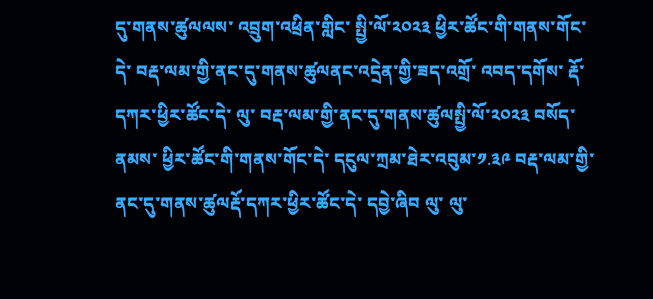དུ་གནས་ཚུལལས་ འབྲུག་འཕྲིན་གླིང་ སྤྱི་ལོ་༢༠༢༣ ཕྱིར་ཚོང་གི་གནས་གོང་དེ་ བརྡ་ལམ་གྱི་ནང་དུ་གནས་ཚུལནང་འདྲེན་གྱི་ཟད་འགྲོ་ འབད་དགོས་ རྡོ་དཀར་ཕྱིར་ཚོང་དེ་ ལུ་ བརྡ་ལམ་གྱི་ནང་དུ་གནས་ཚུལསྤྱི་ལོ་༢༠༢༣ བསོད་ནམས་ ཕྱིར་ཚོང་གི་གནས་གོང་དེ་ དངུལ་ཀྲམ་ཐེར་འབུམ་༡.༣༩ བརྡ་ལམ་གྱི་ནང་དུ་གནས་ཚུལརྡོ་དཀར་ཕྱིར་ཚོང་དེ་ དབྱེ་ཞིབ ལུ་ ལུ་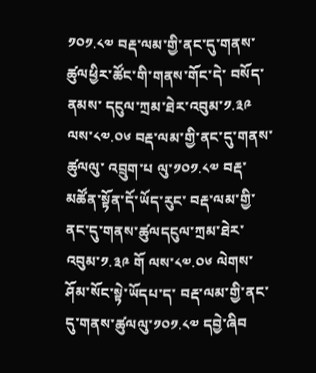༡༠༡.༨༧ བརྡ་ལམ་གྱི་ནང་དུ་གནས་ཚུལཕྱིར་ཚོང་གི་གནས་གོང་དེ་ བསོད་ནམས་ དངུལ་ཀྲམ་ཐེར་འབུམ་༡.༣༩ ལས་༨༧.༠༦ བརྡ་ལམ་གྱི་ནང་དུ་གནས་ཚུལལུ་ འབྲུག་པ ལུ་༡༠༡.༨༧ བརྡ་མཚོན་སྟོན་དོ་ཡོད་རུང་ བརྡ་ལམ་གྱི་ནང་དུ་གནས་ཚུལདངུལ་ཀྲམ་ཐེར་འབུམ་༡.༣༩ གོ ལས་༨༧.༠༦ ལེགས་ཤོམ་སོང་སྟེ་ཡོདཔ་ད་ བརྡ་ལམ་གྱི་ནང་དུ་གནས་ཚུལལུ་༡༠༡.༨༧ དབྱེ་ཞིབ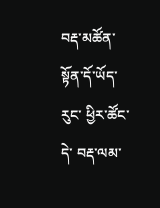བརྡ་མཚོན་སྟོན་དོ་ཡོད་རུང་ ཕྱིར་ཚོང་དེ་ བརྡ་ལམ་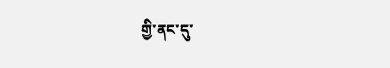གྱི་ནང་དུ་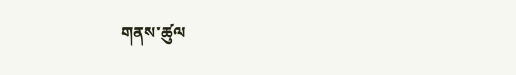གནས་ཚུལ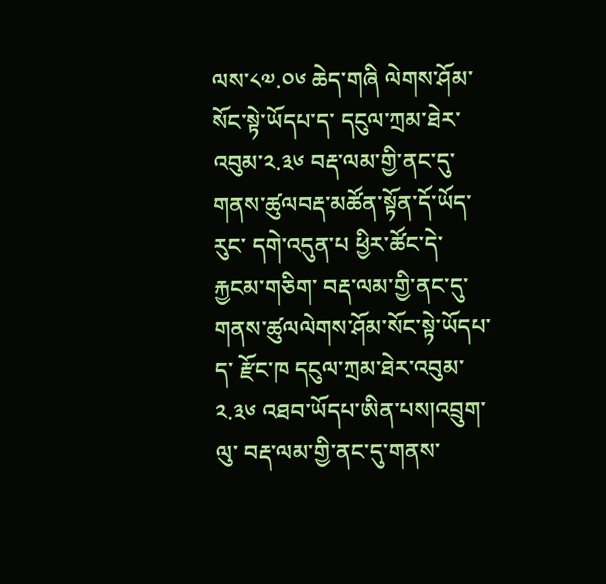ལས་༨༧.༠༦ ཆེད་གཞི ལེགས་ཤོམ་སོང་སྟེ་ཡོདཔ་ད་ དངུལ་ཀྲམ་ཐེར་འབུམ་༢.༣༦ བརྡ་ལམ་གྱི་ནང་དུ་གནས་ཚུལབརྡ་མཚོན་སྟོན་དོ་ཡོད་རུང་ དགེ་འདུན་པ ཕྱིར་ཚོང་དེ་ རྐྱངམ་གཅིག་ བརྡ་ལམ་གྱི་ནང་དུ་གནས་ཚུལལེགས་ཤོམ་སོང་སྟེ་ཡོདཔ་ད་ རྫོང་ཁ དངུལ་ཀྲམ་ཐེར་འབུམ་༢.༣༦ འཐབ་ཡོདཔ་ཨིན་པས།འབྲུག་ལུ་ བརྡ་ལམ་གྱི་ནང་དུ་གནས་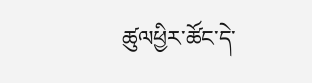ཚུལཕྱིར་ཚོང་དེ་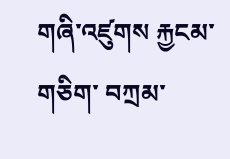གཞི་འཛུགས རྐྱངམ་གཅིག་ བཀྲམ་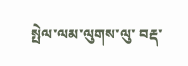སྤེལ་ལམ་ལུགས་ལུ་ བརྡ་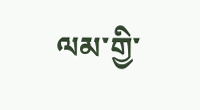ལམ་གྱི་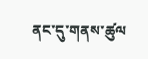ནང་དུ་གནས་ཚུལ